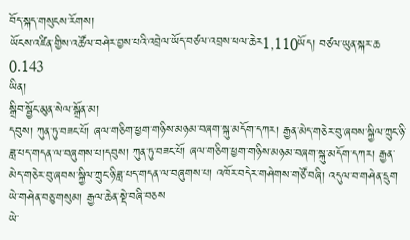བོད་སྐད་གསུངས་རོགས།
ཡོངས་འཛིན་གྱིས་འཚོལ་བཤེར་བྱས་པའི་འབྲེལ་ཡོད་བཙལ་འབྲས་ཕལ་ཆེར1,110ཡོད། བཙལ་ཡུན་སྐར་ཆ 0.143
ཡིན།
སྒྲིབ་སྦྱོང་མུན་སེལ་སྒྲོན་མ།
དབུས། ཀུན་ཏུ་བཟང་པོ། ཞལ་གཅིག་ཕྱག་གཉིས་མཉམ་བཞག་སྐུ་མདོག་དཀར། རྒྱན་མེད་གཅེར་བུ་ཞབས་སྐྱིལ་ཀྲུང་ཉི་ཟླ་པད་གདན་ལ་བཞུགས་པ།དབུས། ཀུན་ཏུ་བཟང་པོ། ཞལ་གཅིག་ཕྱག་གཉིས་མཉམ་བཞག་སྐུ་མདོག་དཀར། རྒྱན་མེད་གཅེར་བུ་ཞབས་སྐྱིལ་ཀྲུང་ཉི་ཟླ་པད་གདན་ལ་བཞུགས་པ། འཁོར་བདེར་གཤེགས་གཙོ་བཞི། འདུལ་བ་གཤེན་དྲུག ཡེ་གཤེན་བཅུ་གསུམ། རྒྱལ་ཆེན་སྡེ་བཞི་བཅས
ཡེ་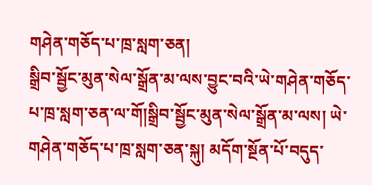གཤེན་གཅོད་པ་ཁྲ་སླག་ཅན།
སྒྲིབ་སྦྱོང་མུན་སེལ་སྒྲོན་མ་ལས་བྱུང་བའི་ཡེ་གཤེན་གཅོད་པ་ཁྲ་སླག་ཅན་ལ་གོ།སྒྲིབ་སྦྱོང་མུན་སེལ་སྒྲོན་མ་ལས། ཡེ་གཤེན་གཅོད་པ་ཁྲ་སླག་ཅན་སྐུ། མདོག་སྔོན་པོ་བདུད་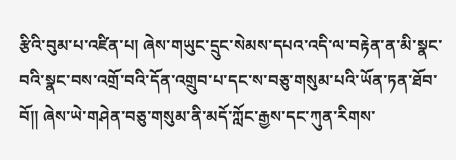རྩིའི་བུམ་པ་འཛིན་པ། ཞེས་གཡུང་དྲུང་སེམས་དཔའ་འདི་ལ་བརྟེན་ན་མི་སྣང་བའི་སྣང་བས་འགྲོ་བའི་དོན་འགྲུབ་པ་དང་ས་བཅུ་གསུམ་པའི་ཡོན་ཏན་ཐོབ་བོ༎ ཞེས་ཡེ་གཤེན་བཅུ་གསུམ་ནི་མདོ་ཀློང་རྒྱས་དང་ཀུན་རིགས་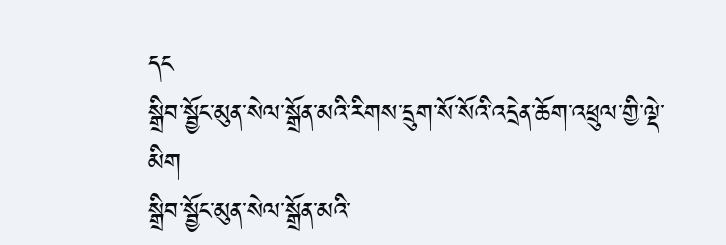དང
སྒྲིབ་སྦྱོང་མུན་སེལ་སྒྲོན་མའི་རིགས་དྲུག་སོ་སོའི་འདྲེན་ཆོག་འཕྲུལ་གྱི་ལྡེ་མིག
སྒྲིབ་སྦྱོང་མུན་སེལ་སྒྲོན་མའི་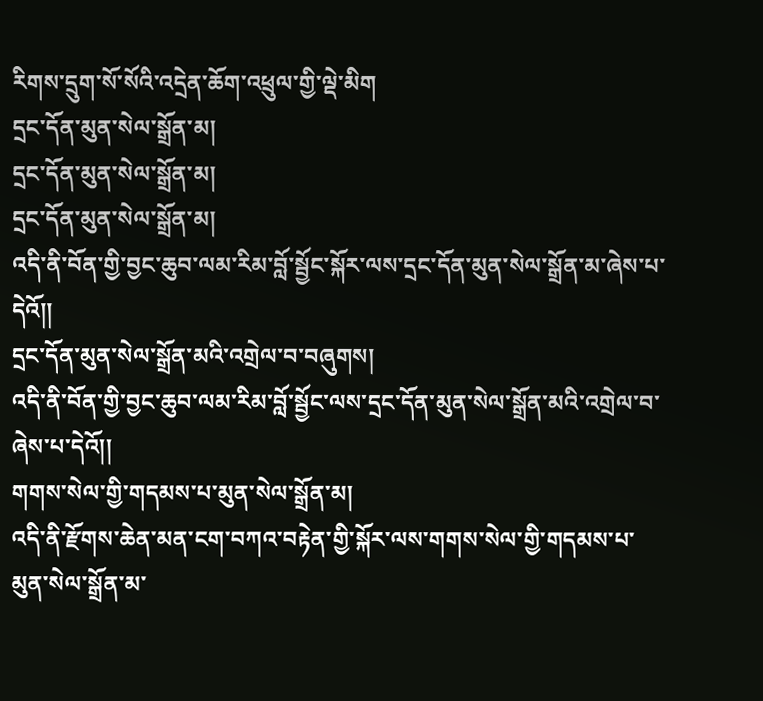རིགས་དྲུག་སོ་སོའི་འདྲེན་ཆོག་འཕྲུལ་གྱི་ལྡེ་མིག
དྲང་དོན་མུན་སེལ་སྒྲོན་མ།
དྲང་དོན་མུན་སེལ་སྒྲོན་མ།
དྲང་དོན་མུན་སེལ་སྒྲོན་མ།
འདི་ནི་བོན་གྱི་བྱང་ཆུབ་ལམ་རིམ་བློ་སྦྱོང་སྐོར་ལས་དྲང་དོན་མུན་སེལ་སྒྲོན་མ་ཞེས་པ་དེའོ།།
དྲང་དོན་མུན་སེལ་སྒྲོན་མའི་འགྲེལ་བ་བཞུགས།
འདི་ནི་བོན་གྱི་བྱང་ཆུབ་ལམ་རིམ་བློ་སྦྱོང་ལས་དྲང་དོན་མུན་སེལ་སྒྲོན་མའི་འགྲེལ་བ་ཞེས་པ་དེའོ།།
གགས་སེལ་གྱི་གདམས་པ་མུན་སེལ་སྒྲོན་མ།
འདི་ནི་རྫོགས་ཆེན་མན་ངག་བཀའ་བརྟེན་གྱི་སྐོར་ལས་གགས་སེལ་གྱི་གདམས་པ་མུན་སེལ་སྒྲོན་མ་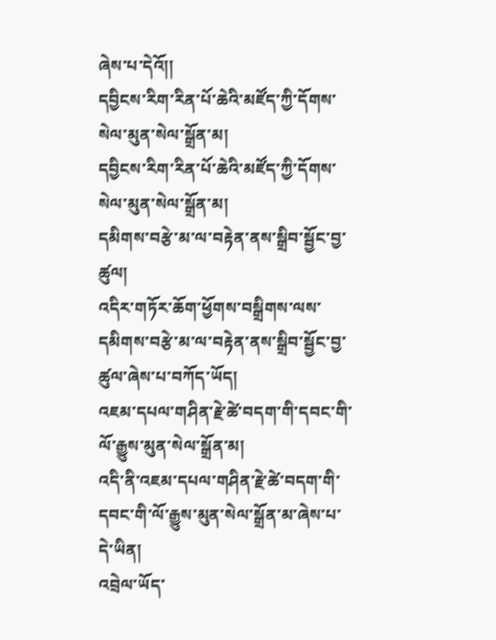ཞེས་པ་དེའོ།།
དབྱིངས་རིག་རིན་པོ་ཆེའི་མཛོད་ཀྱི་དོགས་སེལ་མུན་སེལ་སྒྲོན་མ།
དབྱིངས་རིག་རིན་པོ་ཆེའི་མཛོད་ཀྱི་དོགས་སེལ་མུན་སེལ་སྒྲོན་མ།
དམིགས་བརྩེ་མ་ལ་བརྟེན་ནས་སྒྲིབ་སྦྱོང་བྱ་ཚུལ།
འདིར་གཏོར་ཆོག་ཕྱོགས་བསྒྲིགས་ལས་དམིགས་བརྩེ་མ་ལ་བརྟེན་ནས་སྒྲིབ་སྦྱོང་བྱ་ཚུལ་ཞེས་པ་བཀོད་ཡོད།
འཇམ་དཔལ་གཤིན་རྗེ་ཚེ་བདག་གི་དབང་གི་ལོ་རྒྱུས་མུན་སེལ་སྒྲོན་མ།
འདི་ནི་འཇམ་དཔལ་གཤིན་རྗེ་ཚེ་བདག་གི་དབང་གི་ལོ་རྒྱུས་མུན་སེལ་སྒྲོན་མ་ཞེས་པ་དེ་ཡིན།
འབྲེལ་ཡོད་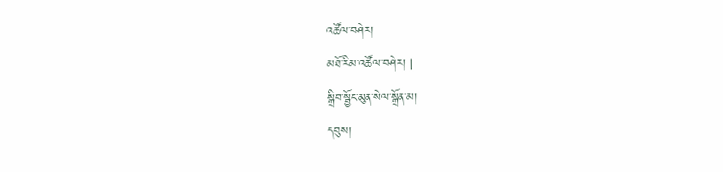འཚོལ་བཤེར།
མཐོ་རིམ་འཚོལ་བཤེར། |
སྒྲིབ་སྦྱོང་མུན་སེལ་སྒྲོན་མ།
དབུས།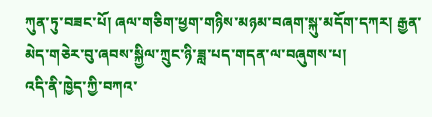ཀུན་ཏུ་བཟང་པོ། ཞལ་གཅིག་ཕྱག་གཉིས་མཉམ་བཞག་སྐུ་མདོག་དཀར། རྒྱན་མེད་གཅེར་བུ་ཞབས་སྐྱིལ་ཀྲུང་ཉི་ཟླ་པད་གདན་ལ་བཞུགས་པ།
འདི་ནི་ཁྱེད་ཀྱི་བཀའ་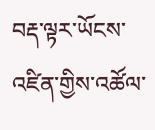བརྡ་ལྟར་ཡོངས་འཛིན་གྱིས་འཚོལ་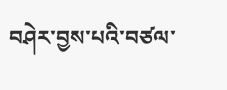བཤེར་བྱས་པའི་བཙལ་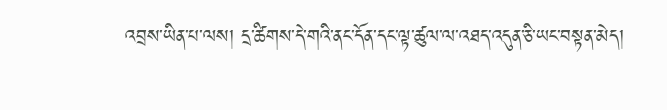འབྲས་ཡིན་པ་ལས། དྲ་ཚིགས་དེ་གའི་ནང་དོན་དང་ལྟ་ཚུལ་ལ་འཐད་འདུན་ཅི་ཡང་བསྟན་མེད།